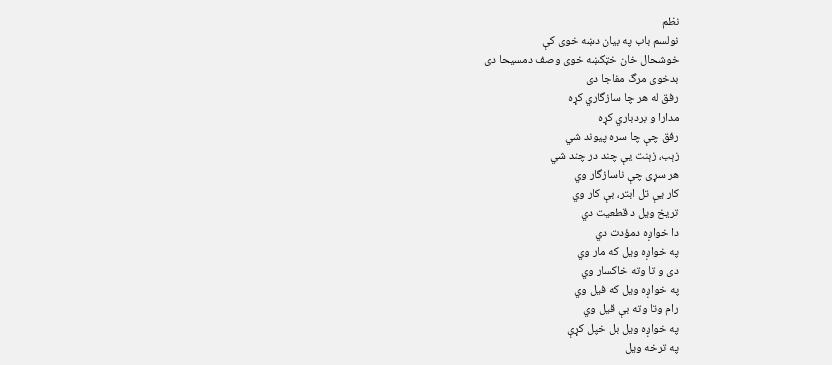نظم
نولسم باب په بيان دښه خوی کې
خوشحال خان خټکښه خوی وصف دمسيحا دی
بدخوی مرگ مفاجا دی
رفق له هر چا سازگاري کړه
مدارا و بردباري کړه
رفق چې چا سره پيوند شي
زېب، زېنت يې چند در چند شي
هر سړی چې ناسازگار وي
کار يې تل ابتر، بې کار وي
تريخ ويل د قطعيت دي
دا خواږه دمؤدت دي
په خواږه ويل که مار وي
دی و تا وته خاکسار وي
په خواږه ويل که فيل وي
رام وتا وته بې قيل وي
په خواږه ويل بل خپل کړې
په ترخه ويل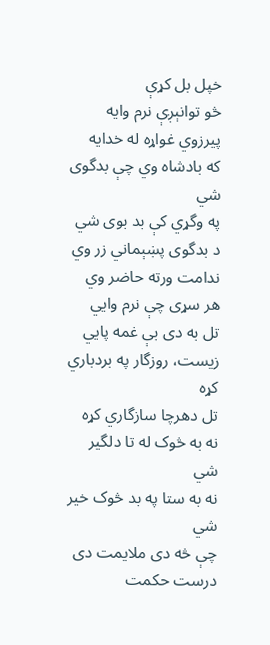خپل بل کړې
څو توانېږې نرم وايه
پيرزوي غواړه له خدايه
که بادشاه وي چې بدگوی شي
په وگړي کې بد بوی شي
د بدگوی پښېماني زر وي
ندامت ورته حاضر وي
هر سړی چې نرم وايي
تل به دی بې غمه پايي
زيست، روزگار په بردباري کړه
تل دهرچا سازگاري کړه
نه به څوک له تا دلگير شي
نه به ستا په بد څوک خير شي
چې څه دی ملايمت دی
درست حکمت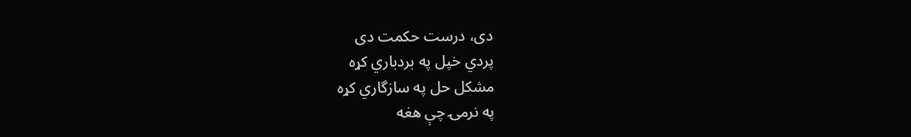دی، درست حکمت دی
پردي خپل په بردباري کړه
مشکل حل په سازگاري کړه
په نرمۍ چې هغه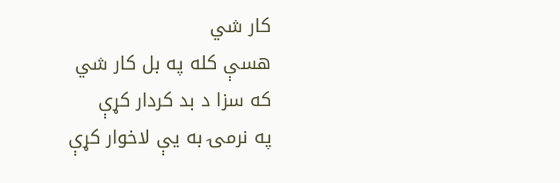کار شي
هسې کله په بل کار شي
که سزا د بد کردار کړې
په نرمۍ به يې لاخوار کړې